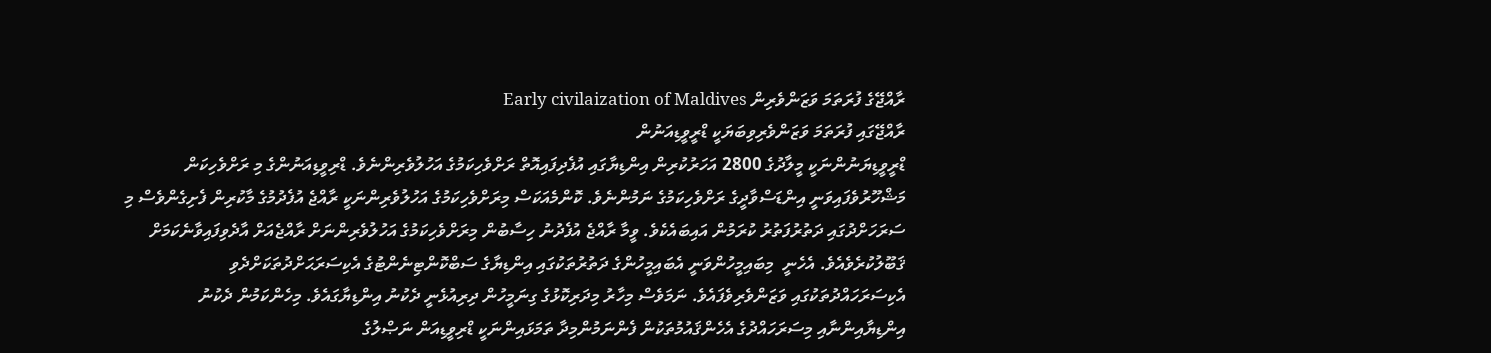ރާއްޖޭގެ ފުރަތަމަ ވަޒަންވެރިން Early civilaization of Maldives
ރާއްޖޭގައި ފުރަތަމަ ވަޒަންވެރިވިބަޔަކީ ޑްރީވީޑިއަނުން
ޑްރީވީޑިޔަނުންނަކީ މީލާދުގެ 2800 އަހަރުކުރިން އިންޑިޔާގައި އުފެދިފައިއޮތް ރަށްވެހިކަމުގެ އަހުލުވެރިންނެވެ. ޑްރިވީޑިއަނުންގެ މި ރަށްވެހިކަން މަޝްހޫރުވެފައިވަނީ އިންޑަސްވާދީގެ ރަށްވެހިކަމުގެ ނަމުންނެވެ. ކޮންމެއަކަސް މިރަށްވެހިކަމުގެ އަހުލުވެރިންނަކީ ރާއްޖެ އުފެދުމުގެ މާކުރިން ފެށިގެންވެސް މި ސަރަހަށްދުގައި ދަތުރުފަތުރު ކުރަމުން އައިބައެކެވެ. ވީމާ ރާއްޖެ އުފެދުނު ހިސާބުން މިރަށްވެހިކަމުގެ އަހުލުވެރިންނަށް ރާއްޖެއަށް އާދެވިފައިވާނެކަމަށް ޤަބޫލުކުރެވެއެވެ. އެހެނީ  މިބައިމީހުންވަނީ އެބައިމީހުންގެ ދަތުރުތަކުގައި އިންޑިޔާގެ ސަބްކޮންޓިނެންޓުގެ އެކިސަރަޙަށްދުތަކަށްދެވި އެކިސަރަހައްދުތަކުގައި ވަޒަންވެރިވެފައެވެ. ނަމަވެސް މިހާރު މިދަރިކޮޅުގެ ގިނަމީހުން ދިރިއުޅެނީ ދެކުނު އިންޑިޔާގައެވެ. މިހެންކަމުން ދެކުނު އިންޑިޔާއިންނާއި މިސަރަހައްދުގެ އެހެންޤައުމުތަކުން ފެންނަމުންމިދާ ތަމަޅައިންނަކީ ޑްރިވީޑިއަން ނަޞްލުގެ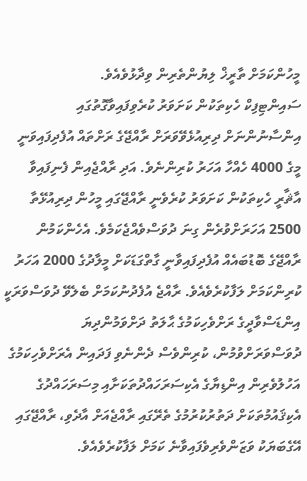މީހުންކަމަށް ތާރީޚް ލިޔުންތެރިން ވިދާޅުވެއެވެ.
ސައިންޓިފިކް ހެކިތަކުން ކަށަވަރު ކުރެވިފައިވާގޮތުގައި އިންސާނުންނަށް ދިރިއުޅެވޭވަރަށް ރާއްޖޭގެ ރަށްތައް އުފެދިފައިވަނީ މީގެ 4000 ހެއްހާ އަހަރު ކުރިންނެވެ. އަދި ރާއްޖެއިން ފެނިފައިވާ އާޘާރީ ހެކިތަކުން ކަށަވަރު ކުރެވެނީ ރާއްޖޭގައި މީހުން ދިރިއުޅޭތާ 2500 އަހަރަށްވުރެން ގިނަ ދުވަސްވެއްޖެކަމެވެ. އެހެންކަމުން ރާއްޖޭގެ ބޮޑުބައެއް އުފެދިފައިވާނީ ގާތްގަޑަކަށް މީލާދުގެ 2000 އަހަރު ކުރިންކަމަށް ލަފާކުރެވެއެވެ. ރާއްޖެ އުފެދުނުކަމަށް ބެލެވޭ ދުވަސްވަރަކީ އިންޑަސްވާދީގެ ރަށްވެހިކަމުގެ ޙާލަތު ދަށްވަމުންދިޔަ ދުވަސްވަރަށްވުމުން، ކުރިންވެސް ދެންނެވި ފަދައިން އެރަށްވެހިކަމުގެ އަހުލުވެރިން އިންޑިޔާގެ އެކިސަރަހައްދުތަކަށާއި މިސަރަހައްދުގެ އެކިޤައުމުތަކަށް ދަތުރުކުރުމުގެ ތެރޭގައި ރާއްޖެއަށް އާދެވި، ރާއްޖޭގައި އޭގެބަޔަކު ވަޒަންވެރިވެފައިވާނެ ކަމަށް ލަފާކުރެވެއެވެ.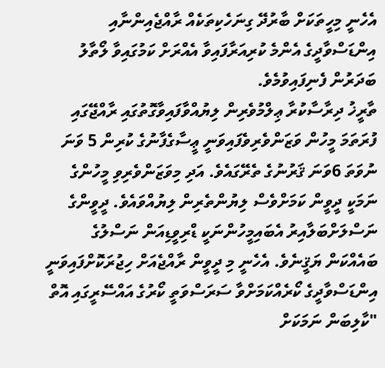އެހެނީ މިހީތަކަށް ބާރުދޭ ގިނަހެކިތަކެއް ރާއްޖެއިންނާއި އިންޑަސްވާދީގެ އެންމެ ކުރިއަރާފައިވާ އެއްރަށް ކަމުގައިވާ ލޯތާލު ބަދަރުން ފެނިފައިވުމެވެ.
ތާރީޚު ދިރާސާކުރާ ޢިލްމުވެރިން ލިޔުއްވާފައިވާގޮތުގައި ރާއްޖޭގައި ފުރަތަމަ މީހުން ވަޒަންވެރިވެފައިވަނީ ޢީސާގެފާނުގެ ކުރިން 5 ވަނަ ނުވަތަ 6ވަނަ ޤަރުނުގެ ތެރޭގައެވެ. އަދި މިވަޒަންވެރިވި މީހުންގެ ނަމަކީ ދީވީން ކަމަށްވެސް ލިޔުންތެރިން ލިޔުއްވައެވެ. ދީވީންގެ ނަސްލަށްބަލާއިރު އެބައިމީހުންނަކީ ޑްރިވީޑިއަން ނަސްލުގެ ބައެއްކަން ޔަޤީނެވެ. އެހެނީ މި ދީވީން ރާއްޖެއަށް ހިޖުރަކޮށްފައިވަނީ އިންޑަސްވާދީގެ ކޯރެއްކަމަށްވާ ސަރަސްވަތީ ކޯރުގެ އައްސޭރީގައި އޮތް "ކާލިބަން ނަމަކަށް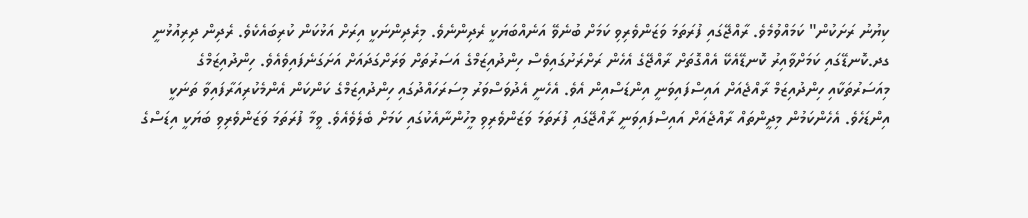ކިޔުނު ރަށަކުން" ކަމައްވުމެވެ. ރާއްޖޭގައި ފުރަތަމަ ވަޒަންވެރިވި ކަމަށް ބުނެވޭ އަނެއްބަޔަކީ ރެދިންނެވެ. މިރެދިންނަކީ އިރަށް އަޅުކަން ކުރިބައެކެވެ. ރެދިން ދިރިއުޅުނީ ގދ.ކޮނޑޭގައި ކަމަށްވާއިރު ކޮނޑޭއެކޭ އެއްގޮތަށް ރާއްޖޭގެ އެހެން ރަށްރަށުގައިވެސް ހިންދުއިޒަމްގެ އަސަރުތަށް ވަރަށްގަދައަށް އަށަގަނެފައިވެއެވެ. ހިންދުއިޒަމްގެ މިއަސަރުތަކާއި ހިންދުއިޒަމް ރާއްޖެއަށް އައިސްފައިވަނީ އިންޑަސްއިން އެވެ. އެހެނީ އެދުވަސްވަރު މިސަރަހައްދުގައި ހިންދުއިޒަމްގެ ކަންކަން އެންމެކުރިއަރާފައިވާ ތަނަކީ އިންޑަހެވެ. އެހެންކަމުން މިދީންތައް ރާއްޖެއަށް އައިސްފައިވަނީ ރާއްޖޭގައި ފުރަތަމަ ވަޒަންވެރިވި މީހުންނާއެކުގައި ކަމަށް ބެލެވެއެވެ. ވީމާ ފުރަތަމަ ވަޒަންވެރިވި ބަޔަކީ އިޑަސްގެ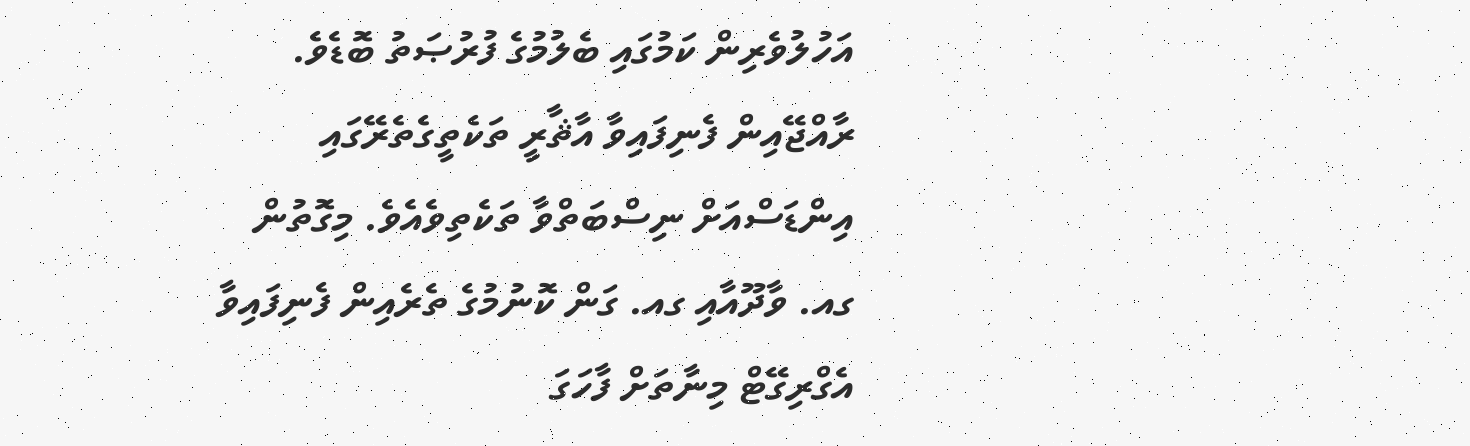އަހުލުވެރިން ކަމުގައި ބެލުމުގެ ފުރުޞަތު ބޮޑެވެ.
ރާއްޖޭއިން ފެނިފައިވާ އާޘާރީ ތަކެތީގެތެރޭގައި އިންޑަސްއަށް ނިސްބަތްވާ ތަކެތިވެއެވެ. މިގޮތުން ގއ. ވާދޫއާއި ގއ. ގަން ކޮނުމުގެ ތެރެއިން ފެނިފައިވާ އެގްރިގޭޓް މިނާތަށް ފާހަގަ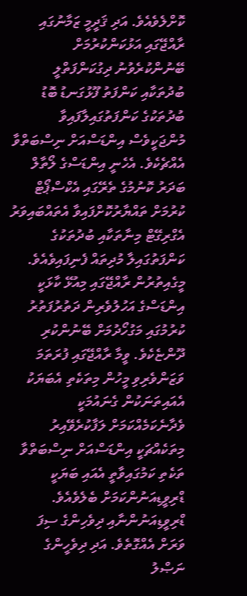ކޮށްލެވެއެވެ. އަދި ޤަދީމީ ޒަމާނުގައި ރާއްޖޭގައި އަޅުކަންކުރުމަށް ބޭނުންކުރެވުނު ދިގުކަންފަތްލީ ބުދުތަކާއި ކަންފަތު ފޫޅުގަނޑު ބޮޑު ބުދުތަކުގެ ކަންފަތުގައިލާފައިވާ މުންޖަކީވެސް އިންޑަސްއަށް ނިސްބަތްވާ އެއްޗެކެވެ. އެހެނީ އިންޑަސްގެ ލޯތާލް ބަދަރު ކޮނުމުގެ ތެރޭގައި އެކްސްޕޯޓް ކުރުމަށް ތައްޔާރުކޮށްފައިވާ އެތައްބައިވަރު އެގްރިގޭޓް މިނާތަކާއި ބުދުތަކުގެ ކަންފަތުގައިލާ މުދިތައް ފެނިފައިވެއެވެ. މީގެއިތުރުން ރާއްޖޭގައި މިއުޅޭ ކާޅަކީ އިންޑަސްގެ އަހުލުވެރިން ދަތުރުފަތުރު ކުރުމުގައި މަގުހޯދުމަށް ބޭނުންކުރި ދޫންޏެކެވެ. ވީމާ ރާއްޖޭގައި ފުރަތަމަ ވަޒަންވެރިވި މީހުން މިތަކެތި އެބަޔަކު އެއައިތަނަކުން ގެނައުމަކީ ވެދާނެކަމެއްކަމަށް ލަފާކުރެވޭއިރު މިތަކެއްޗަކީ އިންޑަސްއަށް ނިސްބަތްވާ ތަކެތި ކަމުގައިވާތީ އެއައި ބަޔަކީ ޑްރިވީޑިއަނުންކަމަށް ބެލެވެއެވެ.
ޑްރިވީޑިއަނުންނާއި ދިވެހިންގެ ސިފަ ވަރަށް އެއްގޮތެވެ. އަދި ދިވެހީންގެ ނަޞްލު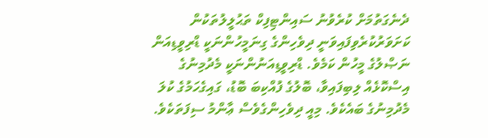ދެނެގަތުމަށް ކުރެވުނު ސައިންޓިފިކް ތަޙުލީލުތަކުން ކަށަވަރުކުރެވިފައިވަނީ ދިވެހިންގެ ގިނަމީހުންނަކީ ޑްރިވީޑިއަން ނަޞްލުގެ މީހުން ކަމެވެ. ޑްރިވީޑިއަނުންނަކީ މެދުމިނުގެ އިސްކޮޅެއް ލިބިފައިވާ، ބޮލުގެ ފުއްކިބަ ބޮޑު، ގައިގެހަމުގެ ކުލަ މެދުމިނުގެ ބައެކެވެ. މިއީ ދިވެހިންގެވެސް ޢާންމު ސިފަތަކެވެ.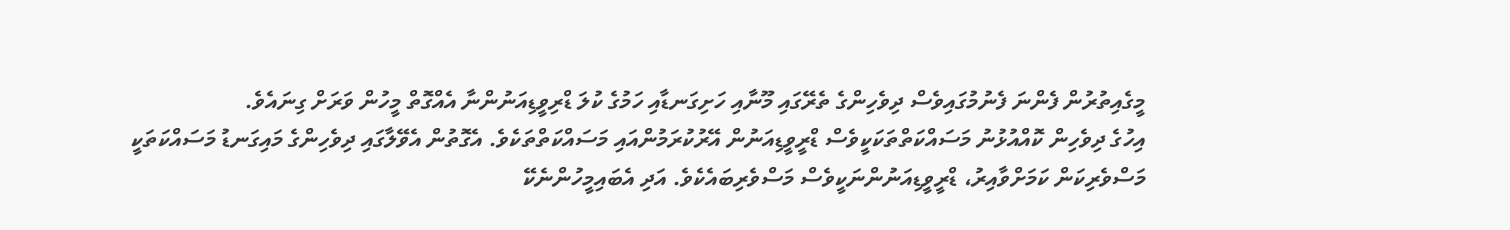މީގެއިތުރުން ފެންނަ ފެނުމުގައިވެސް ދިވެހިންގެ ތެރޭގައި މޫނާއި ހަށިގަނޑާއި ހަމުގެ ކުލަ ޑްރިވީޑިއަނުންނާ އެއްގޮތް މީހުން ވަރަށް ގިނައެވެ.
އިހުގެ ދިވެހިން ކޮއްއުޅުނު މަސައްކަތްތަކަކީވެސް ޑްރީވީޑިއަނުން އޭރުކުރަމުންއައި މަސައްކަތްތަކެވެ. އެގޮތުން އެވޭލާގައި ދިވެހިންގެ މައިގަނޑު މަސައްކަތަކީ މަސްވެރިކަން ކަމަށްވާއިރު، ޑްރީވީޑިއަނުންނަކީވެސް މަސްވެރިބައެކެވެ. އަދި އެބައިމީހުންނެކޭ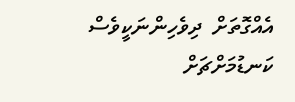އެއްގޮތަށް  ދިވެހިންނަކީވެސް ކަނޑުމަށްޗަށް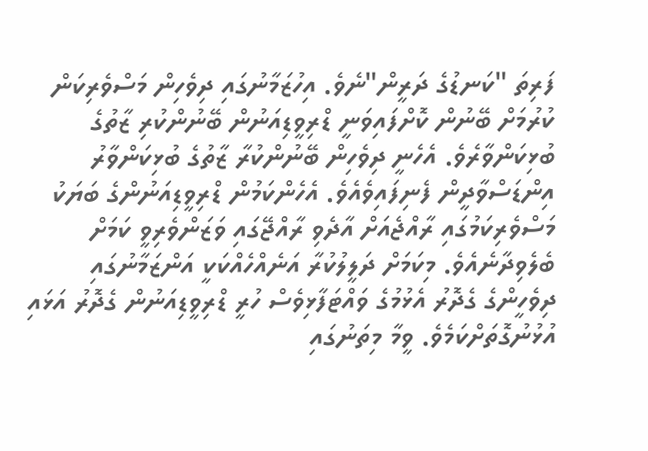ފަރިތަ "ކަނޑުގެ ދަރީން"ނެވެ. އިހުޒަމާނުގައި ދިވެހިން މަސްވެރިކަން ކުރުމަށް ބޭނުން ކޮށްފައިވަނީ ޑްރިވީޑިއަނުން ބޭނުންކުރި ޒާތުގެ ބުޅިކަންވާރެވެ. އެހެނީ ދިވެހިން ބޭނުންކުރާ ޒާތުގެ ބުޅިކަންވާރު އިންޑަސްވާދީން ފެނިފައިވެއެވެ. އެހެންކަމުން ޑްރިވީޑިއަނުންގެ ބަޔަކު މަސްވެރިކަމުގައި ރާއްޖެއަށް އާދެވި ރާއްޖޭގައި ވަޒަންވެރިވީ ކަމަށް ބެލެވިދާނެއެވެ. މިކަމަށް ދަލީލުކުރާ އަނެއްހެއްކަކީ އަންޒަމާނުގައި ދިވެހީންގެ ގެދޮރު އެޅުމުގެ ވައްޓަފާޅިވެސް ހުރީ ޑްރިވީޑިއަނުން ގެދޮރު އަޅައި އުޅުނުގޮތަށްކަމެވެ. ވީމާ މިތަނުގައި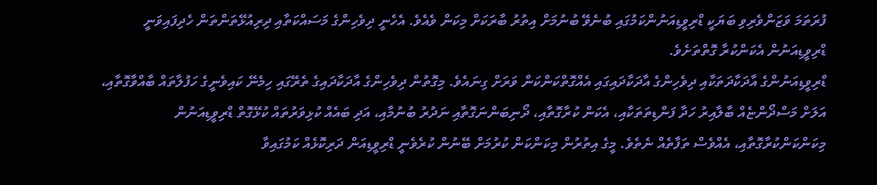ފުރަތަމަ ވަޒަންވެރިވި ބަޔަކީ ޑްރިވީޑިއަނުންކަމުގައި ބުނެވޭ ބުނުމަށް އިތުރު ބާރަކަށް މިކަން ވެއެވެ. އެހެނީ ދިވެހިންގެ މަސައްކަތާއި ދިރިއުޅޭތަންތަން ހެދިފައިވަނީ ޑްރިވީޑިއަނުން އެކަންކުރާ ގޮތްތަށެވެ.
ޑްރިވީޑިއަނުންގެ އާދަކާދަތަކާއި ދިވެހިންގެ އާދަކާދައިގައި އެއްގޮތްކަންކަން ވަރަށް ގިނައެވެ. މިގޮތުން ދިވެހިންގެ އާދަކާދައިގެ ތެރޭގައި ހިމެނޭ ކައިވެނީގެ ހަފުލާތައް ބާއްވާގޮތާއި، އަލަށް މަސްދޯންޏެއް ބާލާއިރު ހަދާ ފަންޑިތަތަކާއި، އެކަން ކުރާގޮތާއި، ދޯނިބަންނަގޮތާއި ނަދުރު ބުނުމާއި، އަދި ބައެއް ކުޅިވަރުތައް ކުޅޭގޮތް ޑްރިވީޑިއަނުން މިކަންކަންކުރާގޮތާއި، އެއްވެސް ތަފާތެއް ނެތެވެ. މީގެ އިތުރުން މިކަންކަން ކުރުމަށް ބޭނުން ކުރެވެނީ ޑްރިވީޑިއަން ދަރިކޮޅެއް ކަމުގައިވާ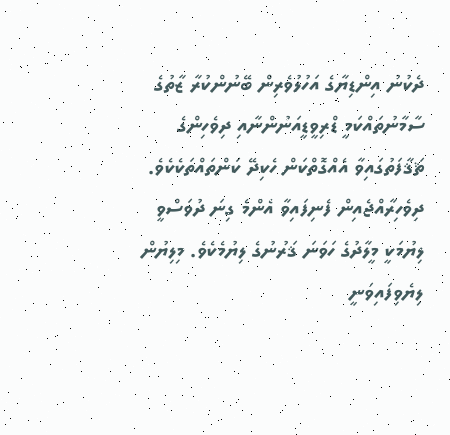ދެކުނު އިންޑިޔާގެ އަހުލުވެރިން ބޭނުންކުރާ ޒާތުގެ ސާމާނުތައްކަމީ ޑްރިވީޑީއަނުންނާއި ދިވެހިންގެ ޘަޤާފަތުގައިވާ އެއްގޮތްކަން ހެކިދޭ ކަންތައްތަކެކެވެ.
ދިވެހިރާއްޖެއިން ފެނިފައިވާ އެންމެ ގިނަ ދުވަސްވީ ލިޔުމަކީ މީލާދުގެ ހަވަނަ ޤަރުނުގެ ލިޔުމެކެވެ. މިލިޔުން ލިޔެވިފައިވަނީ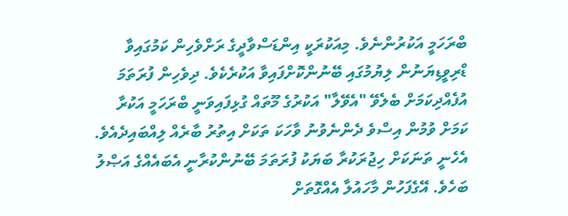ބްރަހަމީ އަކުރުންނެވެ. މިއަކުރަކީ އިންޑަސްވާދީގެ ރަށްވެހިން ކަމުގައިވާ ޑްރިވީޑިޔަނުން ލިޔުމުގައި ބޭނުންކޮށްފައިވާ އަކުރެކެވެ. ދިވެހިން ފުރަތަމަ އުފެއްދިކަމަށް ބެލެވޭ "އެވޭލާ" އަކުރުގެ މޫތައް ގުޅިފައިވަނީ ބްރަހަމީ އަކުރާ ކަމަށް ވުމުން އިސްވެ ދެންނެވުނު ވާހަކަ ތަކަށް އިތުރު ބާރެއް ލިއްބައިދެއެވެ. އެހެނީ ތަނަކަށް ހިޖުރަކުރާ ބަޔަކު ފުރަތަމަ ބޭނުންކުރާނީ އެބައެއްގެ އަޞްލު ބަހެވެ. އޭގެފަހުން މާހައުލާ އެއްގޮތަށް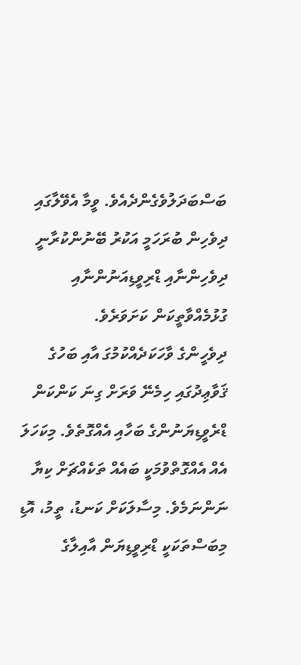ބަސްބަދަލުވެގެންދެއެވެ. ވީމާ އެވޭލާގައި ދިވެހިން ބުރަހަމީ އަކުރު ބޭނުންކުރާނީ ދިވެހިންނާއި ޑްރިވީޑިއަނުންނާއި ގުޅުމެއްވާތީކަން ކަށަވަރެވެ.
ދިވެހީންގެ ވާހަކަދެއްކުމުގަ އާއި ބަހުގެ ޤަވާޢިދުގައި ހިމެނޭ ވަރަށް ގިނަ ކަންކަން ޑްރެވީޑިޔަނުންގެ ބަހާއި އެއްގޮތެވެ. މިކަހަލަ އެއް އެއްގޮތްވުމަކީ ބައެއް ތަކެއްޗަށް ކިޔާ ނަންނަމެވެ. މިސާލަކަށް ކަނޑު، ތީމު، އޮޑި މިބަސްތަކަކީ ޑްރިވީޑިޔަން އާއިލާގެ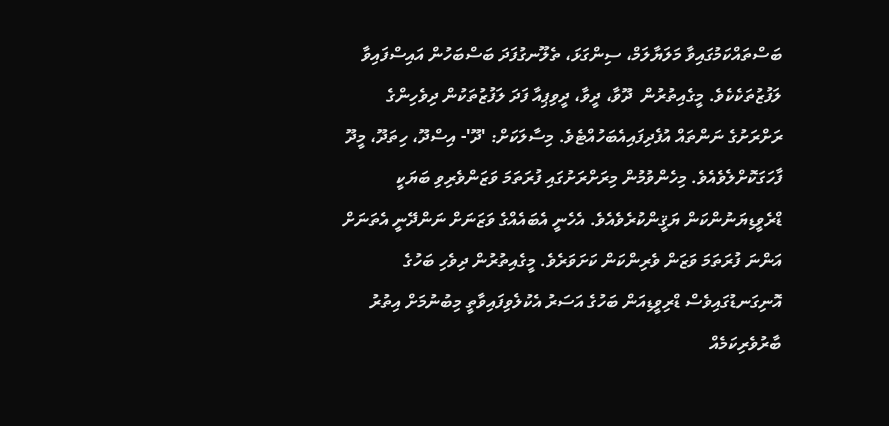ބަސްތައްކަމުގައިވާ މަލަޔާލަމް، ސިންގަޅަ، ތެލޫނގުފަދަ ބަސްބަހުން އައިސްފައިވާ ލަފުޒުތަކެކެވެ. މީގެއިތުރުން  ދޫވާ، ދީވާ، ދީވިޕިއާ ފަދަ ލަފުޒުތަކުން ދިވެހިންގެ ރަށްރަށުގެ ނަންތައް އުފެދިފައިއެބަހުއްޓެވެ. މިސާލަކަށް: 'ދޫ'- އިސްދޫ، ހިތަދޫ، މީދޫ ފާހަގަކޮށްލެވެއެވެ. މިހެންވުމުން މިރަށްރަށުގައި ފުރަތަމަ ވަޒަންވެރިވި ބަޔަކީ ޑްރެވީޑިޔަނުންކަން ޔަޤީންކުރެވެއެވެ. އެހެނީ އެބައެއްގެ ވަޒަނަށް ނަންދޭނީ އެތަނަށް އަންނަ ފުރަތަމަ ވަޒަން ވެރިންކަން ކަށަވަރެވެ. މީގެއިތުރުން ދިވެހި ބަހުގެ އޮނިގަނޑުގައިވެސް ޑްރިވީޑިއަން ބަހުގެ އަސަރު އެކުލެވިފައިވާތީ މިބުނުމަށް އިތުރު ބާރުވެރިކަމެއް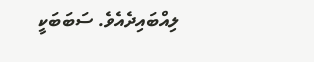ލިއްބައިދެއެވެ. ސަބަބަކީ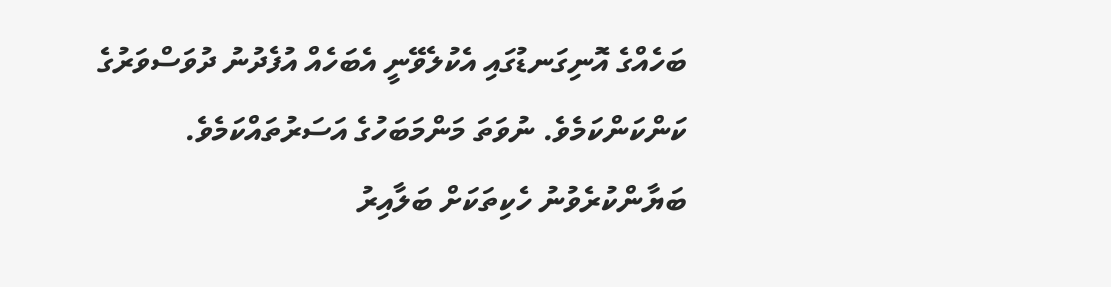ބަހެއްގެ އޮނިގަނޑުގައި އެކުލެވޭނީ އެބަހެއް އުފެދުނު ދުވަސްވަރުގެ ކަންކަންކަމެވެ. ނުވަތަ މަންމަބަހުގެ އަސަރުތައްކަމެވެ.
ބަޔާންކުރެވުނު ހެކިތަކަށް ބަލާއިރު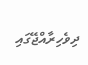ދިވެހިރާއްޖޭގައި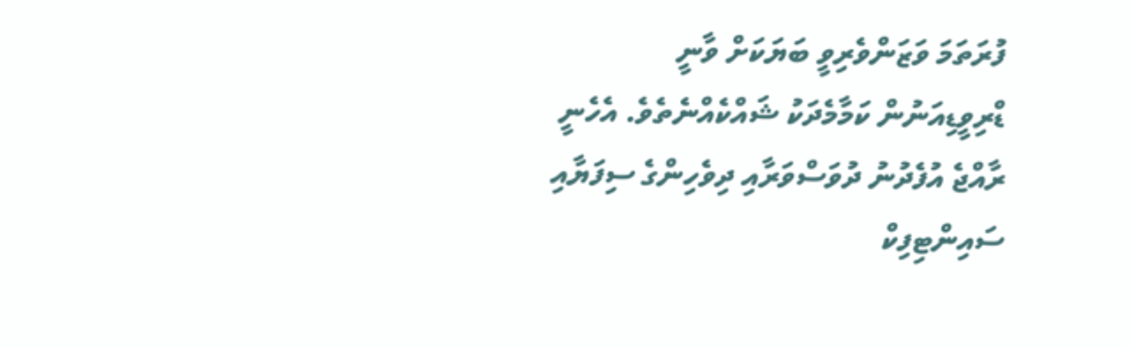ފުރަތަމަ ވަޒަންވެރިވީ ބަޔަކަށް ވާނީ ޑްރިވީޑިއަނުން ކަމާމެދަކު ޝައްކެއްނެތެވެ. އެހެނީ ރާއްޖެ އުފެދުނު ދުވަސްވަރާއި ދިވެހިންގެ ސިފަޔާއި ސައިންޓިފިކް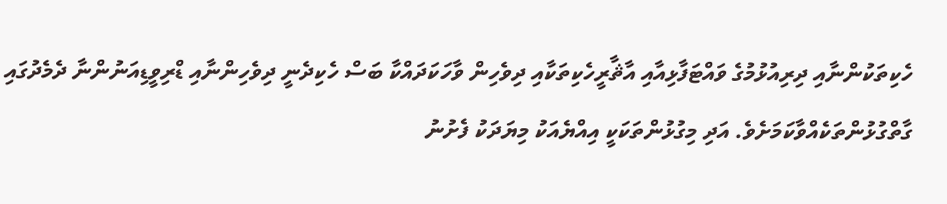ހެކިތަކުންނާއި ދިރިއުޅުމުގެ ވައްޓަފާޅިއާއި އާޘާރީހެކިތަކާއި ދިވެހިން ވާހަކަދައްކާ ބަސް ހެކިދެނީ ދިވެހިންނާއި ޑްރިވީޑިއަނުންނާ ދެމެދުގައި ގާތްގުޅުންތަކެއްވާކަމަށެވެ. އަދި މިގުޅުންތަކަކީ އިއްޔެއަކު މިޔަދަކު ފެށުނު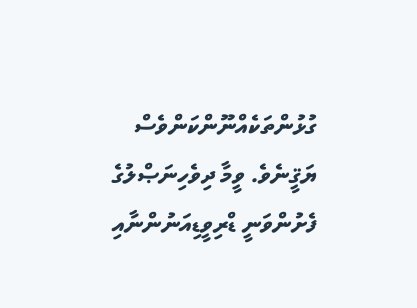ގުޅުންތަކެއްނޫންކަންވެސް ޔަޤީނެވެ. ވީމާ ދިވެހިނަޞްލުގެ ފެށުންވަނީ ޑްރިވީޑިއަނުންނާއި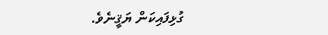ގުޅިފައިކަން ޔަޤީނެވެ.